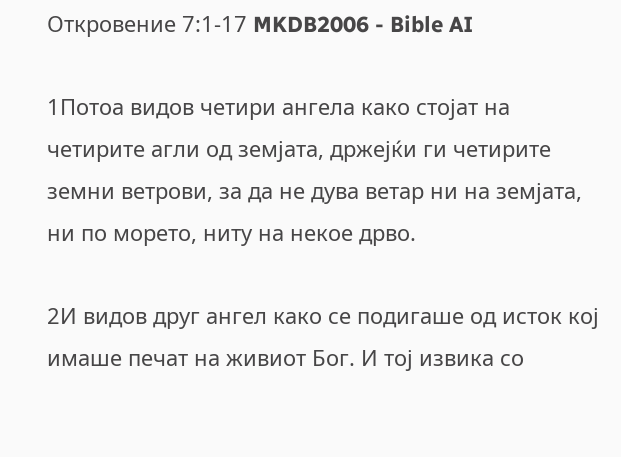Откровение 7:1-17 MKDB2006 - Bible AI

1Потоа видов четири ангела како стојат на четирите агли од земјата, држејќи ги четирите земни ветрови, за да не дува ветар ни на земјата, ни по морето, ниту на некое дрво.

2И видов друг ангел како се подигаше од исток кој имаше печат на живиот Бог. И тој извика со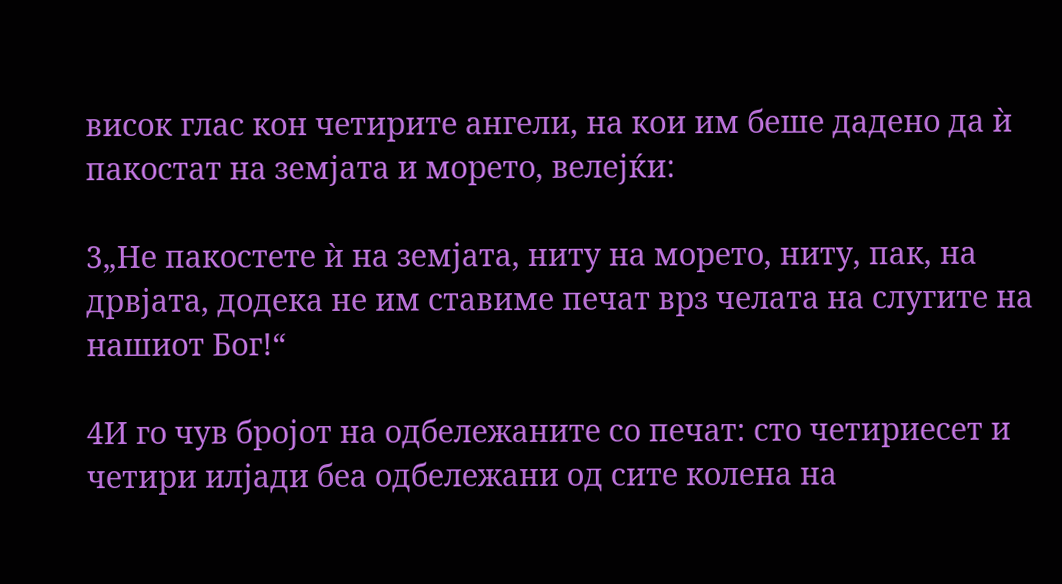висок глас кон четирите ангели, на кои им беше дадено да ѝ пакостат на земјата и морето, велејќи:

3„Не пакостете ѝ на земјата, ниту на морето, ниту, пак, на дрвјата, додека не им ставиме печат врз челата на слугите на нашиот Бог!“

4И го чув бројот на одбележаните со печат: сто четириесет и четири илјади беа одбележани од сите колена на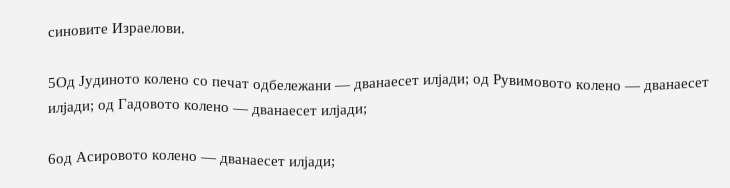синовите Израелови.

5Од Јудиното колено со печат одбележани — дванаесет илјади; од Рувимовото колено — дванаесет илјади; од Гадовото колено — дванаесет илјади;

6од Асировото колено — дванаесет илјади;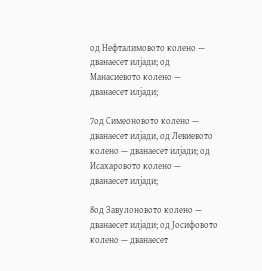од Нефталимовото колено — дванаесет илјади; од Манасиевото колено — дванаесет илјади;

7од Симеоновото колено — дванаесет илјади, од Левиевото колено — дванаесет илјади; од Исахаровото колено — дванаесет илјади;

8од Завулоновото колено — дванаесет илјади; од Јосифовото колено — дванаесет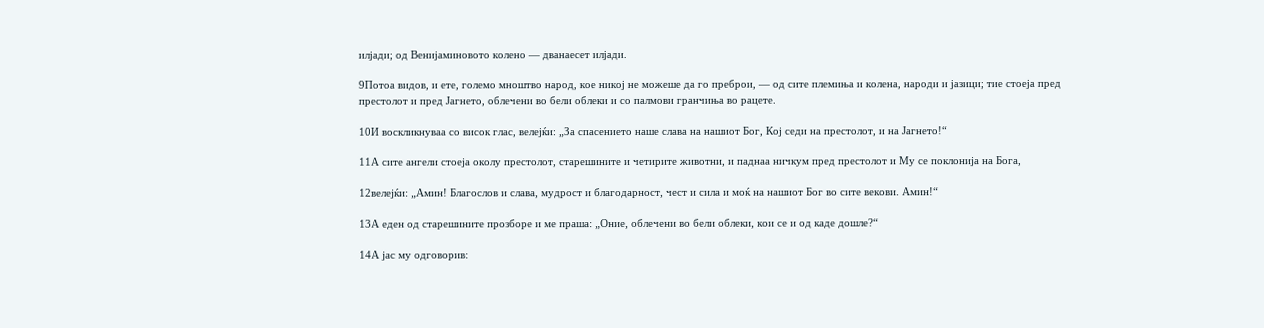илјади; од Венијаминовото колено — дванаесет илјади.

9Потоа видов, и ете, големо мноштво народ, кое никој не можеше да го преброи, — од сите племиња и колена, народи и јазици; тие стоеја пред престолот и пред Јагнето, облечени во бели облеки и со палмови гранчиња во рацете.

10И воскликнуваа со висок глас, велејќи: „За спасението наше слава на нашиот Бог, Кој седи на престолот, и на Јагнето!“

11А сите ангели стоеја околу престолот, старешините и четирите животни, и паднаа ничкум пред престолот и Му се поклонија на Бога,

12велејќи: „Амин! Благослов и слава, мудрост и благодарност, чест и сила и моќ на нашиот Бог во сите векови. Амин!“

13А еден од старешините прозборе и ме праша: „Оние, облечени во бели облеки, кои се и од каде дошле?“

14А јас му одговорив: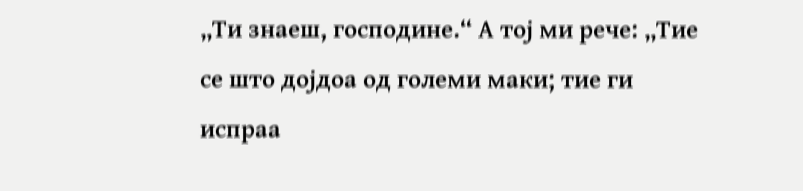„Ти знаеш, господине.“ А тој ми рече: „Тие се што дојдоа од големи маки; тие ги испраа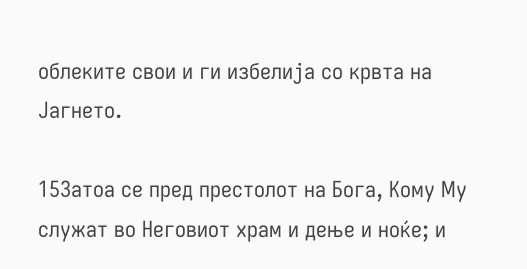облеките свои и ги избелија со крвта на Јагнето.

15Затоа се пред престолот на Бога, Кому Му служат во Неговиот храм и дење и ноќе; и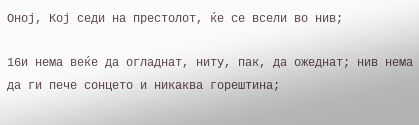Оној, Кој седи на престолот, ќе се всели во нив;

16и нема веќе да огладнат, ниту, пак, да ожеднат; нив нема да ги пече сонцето и никаква горештина;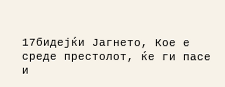17бидејќи Јагнето, Кое е среде престолот, ќе ги пасе и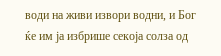води на живи извори водни, и Бог ќе им ја избрише секоја солза од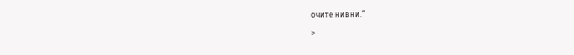очите нивни.“

>